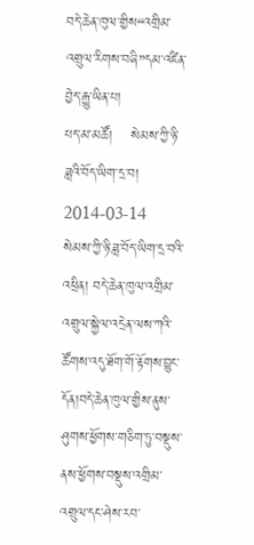བདེ་ཆེན་ཁུལ་གྱིས“འགྲིམ་འགྲུལ་རིགས་བཞི”དམ་འཛིན་བྱེད་རྒྱུ་ཡིན་པ།
པད་མ་མཚོ།    སེམས་ཀྱི་ཉི་ཟླའི་བོད་ཡིག་དྲ་བ།    2014-03-14
སེམས་ཀྱི་ཉི་ཟླ་བོད་ཡིག་དྲ་བའི་འཕྲིན། བདེ་ཆེན་ཁུལ་འགྲིམ་འགྲུལ་སྐྱེལ་འདྲེན་ལས་ཀའི་ཚོགས་འདུ་ཐོག་གོ་རྟོགས་བྱུང་དོན།བདེ་ཆེན་ཁུལ་གྱིས་ནུས་ཤུགས་ཕྱོགས་གཅིག་ཏུ་བསྡུས་ནས་ཕྱོགས་བསྡུས་འགྲིམ་འགྲུལ་དང་ཤེས་རབ་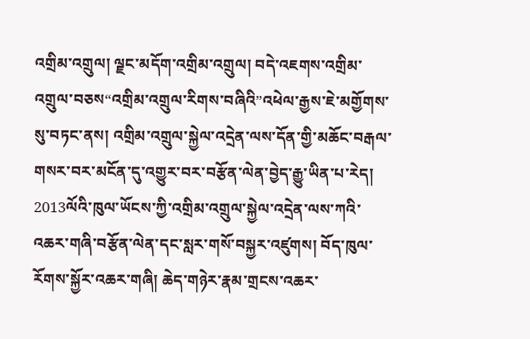འགྲིམ་འགྲུལ། ལྗང་མདོག་འགྲིམ་འགྲུལ། བདེ་འཇགས་འགྲིམ་འགྲུལ་བཅས“འགྲིམ་འགྲུལ་རིགས་བཞིའི”འཕེལ་རྒྱས་ཇེ་མགྱོགས་སུ་བཏང་ནས། འགྲིམ་འགྲུལ་སྐྱེལ་འདྲེན་ལས་དོན་གྱི་མཆོང་བརྒལ་གསར་བར་མངོན་དུ་འགྱུར་བར་བརྩོན་ལེན་བྱེད་རྒྱུ་ཡིན་པ་རེད།
2013ལོའི་ཁུལ་ཡོངས་ཀྱི་འགྲིམ་འགྲུལ་སྐྱེལ་འདྲེན་ལས་ཀའི་འཆར་གཞི་བརྩོན་ལེན་དང་སླར་གསོ་བསྐྱར་འཛུགས། བོད་ཁུལ་རོགས་སྐྱོར་འཆར་གཞི། ཆེད་གཉེར་རྣམ་གྲངས་འཆར་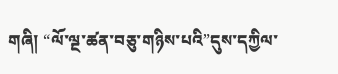གཞི། “ལོ་ལྔ་ཚན་བཅུ་གཉིས་པའི”དུས་དཀྱིལ་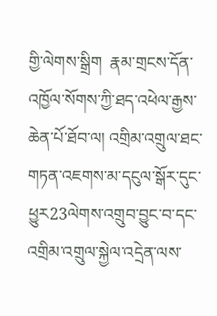གྱི་ལེགས་སྒྲིག  རྣམ་གྲངས་དོན་འཁྱོལ་སོགས་ཀྱི་ཐད་འཕེལ་རྒྱས་ཆེན་པོ་ཐོབ་ལ། འགྲིམ་འགྲུལ་ཐང་གཏན་འཇགས་མ་དངུལ་སྒོར་དུང་ཕྱུར23ལེགས་འགྲུབ་བྱུང་བ་དང་འགྲིམ་འགྲུལ་སྐྱེལ་འདྲེན་ལས་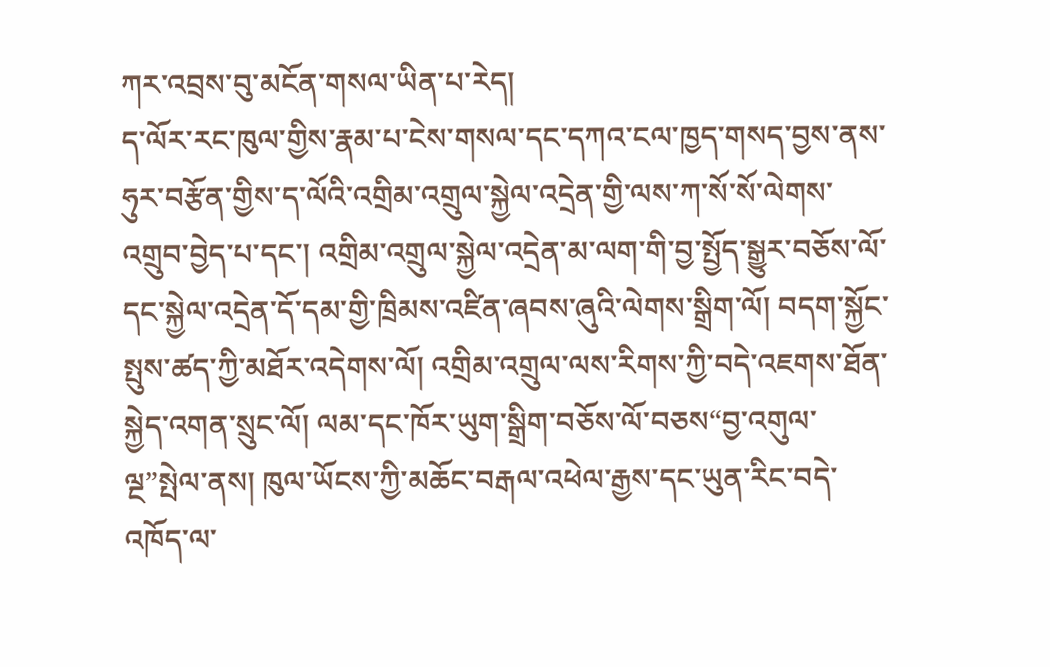ཀར་འབྲས་བུ་མངོན་གསལ་ཡིན་པ་རེད།
ད་ལོར་རང་ཁུལ་གྱིས་རྣམ་པ་ངེས་གསལ་དང་དཀའ་ངལ་ཁྱད་གསད་བྱས་ནས་ཧུར་བརྩོན་གྱིས་ད་ལོའི་འགྲིམ་འགྲུལ་སྐྱེལ་འདྲེན་གྱི་ལས་ཀ་སོ་སོ་ལེགས་འགྲུབ་བྱེད་པ་དང་། འགྲིམ་འགྲུལ་སྐྱེལ་འདྲེན་མ་ལག་གི་བྱ་སྤྱོད་སྒྱུར་བཅོས་ལོ་དང་སྐྱེལ་འདྲེན་དོ་དམ་གྱི་ཁྲིམས་འཛིན་ཞབས་ཞུའི་ལེགས་སྒྲིག་ལོ། བདག་སྐྱོང་སྤུས་ཚད་ཀྱི་མཐོར་འདེགས་ལོ། འགྲིམ་འགྲུལ་ལས་རིགས་ཀྱི་བདེ་འཇགས་ཐོན་སྐྱེད་འགན་སྲུང་ལོ། ལམ་དང་ཁོར་ཡུག་སྒྲིག་བཅོས་ལོ་བཅས“བྱ་འགུལ་ལྔ”སྤེལ་ནས། ཁུལ་ཡོངས་ཀྱི་མཆོང་བརྒལ་འཕེལ་རྒྱས་དང་ཡུན་རིང་བདེ་འཁོད་ལ་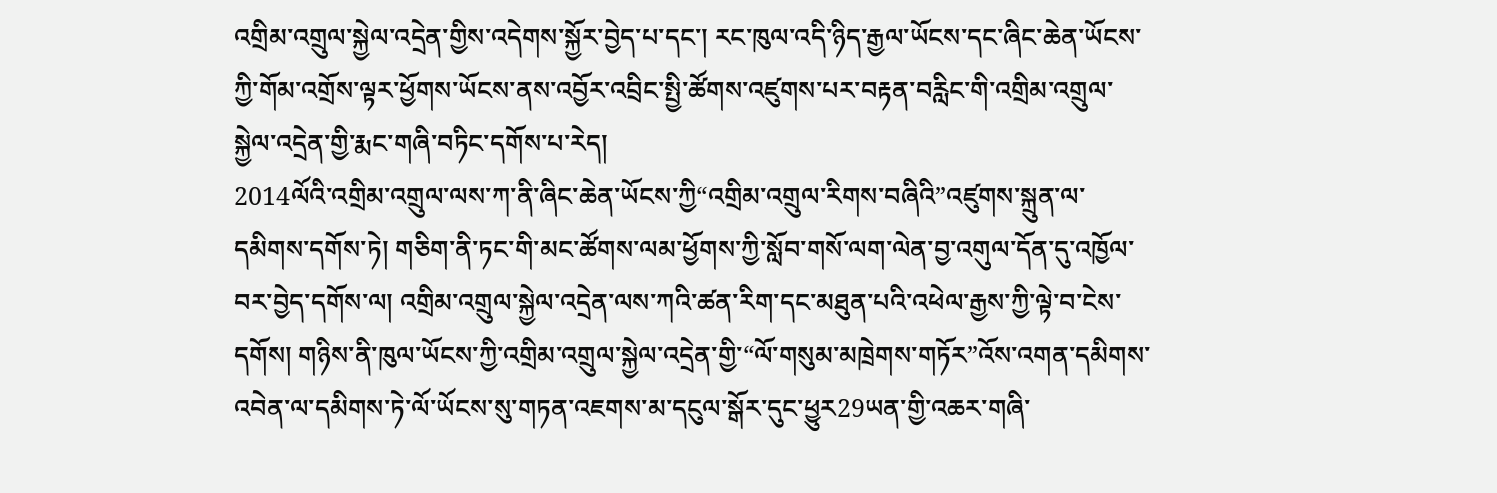འགྲིམ་འགྲུལ་སྐྱེལ་འདྲེན་གྱིས་འདེགས་སྐྱོར་བྱེད་པ་དང་། རང་ཁུལ་འདི་ཉིད་རྒྱལ་ཡོངས་དང་ཞིང་ཆེན་ཡོངས་ཀྱི་གོམ་འགྲོས་ལྟར་ཕྱོགས་ཡོངས་ནས་འབྱོར་འབྲིང་སྤྱི་ཚོགས་འཛུགས་པར་བརྟན་བརླིང་གི་འགྲིམ་འགྲུལ་སྐྱེལ་འདྲེན་གྱི་རྨང་གཞི་བཏིང་དགོས་པ་རེད།
2014ལོའི་འགྲིམ་འགྲུལ་ལས་ཀ་ནི་ཞིང་ཆེན་ཡོངས་ཀྱི“འགྲིམ་འགྲུལ་རིགས་བཞིའི”འཛུགས་སྐྲུན་ལ་དམིགས་དགོས་ཏེ། གཅིག་ནི་ཏང་གི་མང་ཚོགས་ལམ་ཕྱོགས་ཀྱི་སློབ་གསོ་ལག་ལེན་བྱ་འགུལ་དོན་དུ་འཁྱོལ་བར་བྱེད་དགོས་ལ། འགྲིམ་འགྲུལ་སྐྱེལ་འདྲེན་ལས་ཀའི་ཚན་རིག་དང་མཐུན་པའི་འཕེལ་རྒྱས་ཀྱི་ལྟེ་བ་ངེས་དགོས། གཉིས་ནི་ཁུལ་ཡོངས་ཀྱི་འགྲིམ་འགྲུལ་སྐྱེལ་འདྲེན་གྱི་“ལོ་གསུམ་མཁྲེགས་གཏོར”འོས་འགན་དམིགས་འབེན་ལ་དམིགས་ཏེ་ལོ་ཡོངས་སུ་གཏན་འཇགས་མ་དངུལ་སྒོར་དུང་ཕྱུར29ཡན་གྱི་འཆར་གཞི་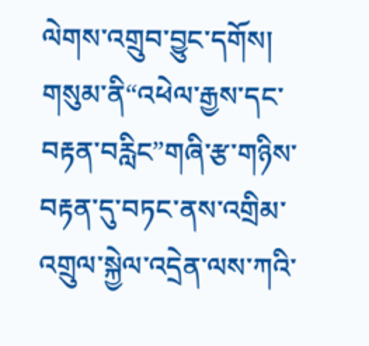ལེགས་འགྲུབ་བྱུང་དགོས། གསུམ་ནི“འཕེལ་རྒྱས་དང་བརྟན་བརླིང”གཞི་རྩ་གཉིས་བརྟན་དུ་བཏང་ནས་འགྲིམ་འགྲུལ་སྐྱེལ་འདྲེན་ལས་ཀའི་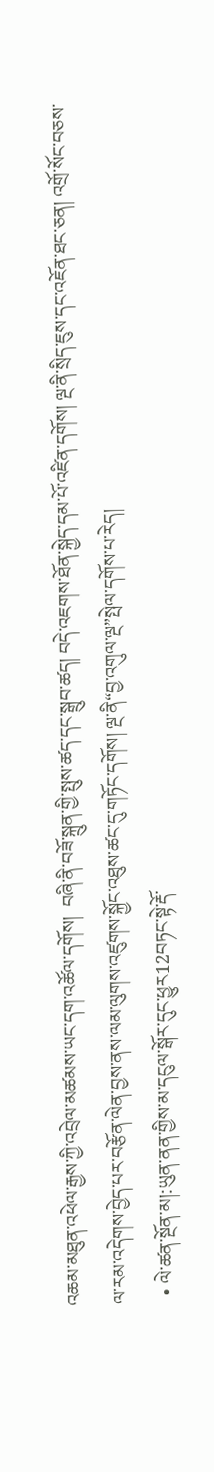འཆམ་མཐུན་འཕེལ་རྒྱས་ཀྱི་འབྲེལ་མཚམས་ཡང་དག་འཚོལ་དགོས།  བཞི་ནི་བཟོ་སྐྲུན་གྱི་སྤུས་ཚད་དང་སྒྲུབ་ཚད། བདེ་འཇགས་ཐོན་སྐྱེད་དམ་པོ་འཛིན་དགོས། ལྔ་ནི་སྲིད་ཇུས་དང་འཇོན་ཐང་ཅན། འགྲོ་སོང་བཅས་ལ་རམ་འདེགས་བྱེད་པར་བརྩོན་ལེན་བྱས་ནས་ལམ་ལུགས་འཛུགས་སྐྱོང་འཐུས་ཚང་དུ་གཏོང་དགོས། ལྔ་ནི“བྱ་འགུལ་ལྔ”སྤེལ་དགོས་པ་རེད།
  • ལེ་ཚན་སྔོན་མ།:ཡུན་ནན་གྱིས་མ་དངུལ་སྒོར་དུང་ཕྱུར12བཏང་སྟེ་རྡོ་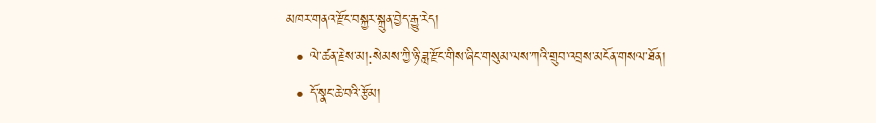མཁར་གནའ་རྫོང་བསྐྱར་སྐྲུན་བྱེད་རྒྱུ་རེད།
  • ལེ་ཚན་རྗེས་མ།:སེམས་ཀྱི་ཉི་ཟླ་རྫོང་གིས་ཞིང་གསུམ་ལས་ཀའི་གྲུབ་འབྲས་མངོན་གསལ་ཐོན།
  • དོ་སྣང་ཆེ་བའི་རྩོམ།